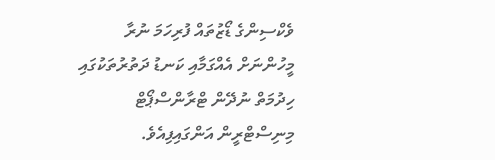ވެކްސިންގެ ޑޯޒުތައް ފުރިހަމަ ނުރާ މީހުންނަށް އެއްގަމާއި ކަނޑު ދަތުރުތަކުގައި ހިދުމަތް ނުދޭން ޓްރާންސްޕޯޓް މިނިސްޓްރީން އަންގައިފިއެވެ.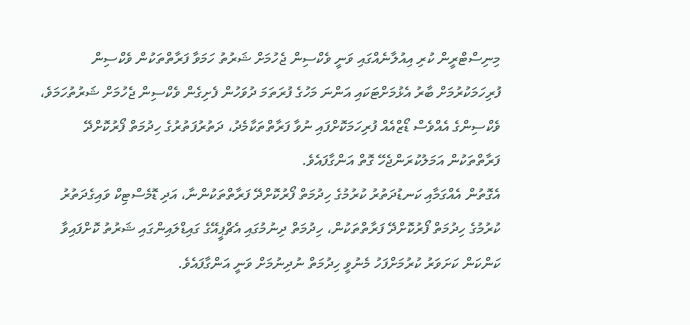މިނިސްޓްރީން ކުރި އިއުލާނެއްގައި ވަނީ ވެކްސިން ޖެހުމަށް ޝަރުތު ހަމަވާ ފަރާތްތަކުން ވެކްސިން ފުރިހަމަކުރުމަށް ބާރު އެޅުމަށްޓަކައި އަންނަ މަހުގެ ފުރަތަމަ ދުވަހުން ފެށިގެން ވެކްސިން ޖެހުމަށް ޝަރުތުހަމަވެ، ވެކްސިންގެ އެއްވެސް ޑޯޒްއެއް ފުރިހަމަކޮށްފައި ނުވާ ފަރާތްތަކާމެދު، ދަތުރުފަތުރުގެ ހިދުމަތް ފޯރުކޮށްދޭ ފަރާތްތަކުން އަމަލުކުރަންޖެހޭ ގޮތް އަންގާފައެވެ.
އެގޮތުން އެއްގަމާއި ކަނޑުދަތުރު ކުރުމުގެ ހިދުމަތް ފޯރުކޮށްދޭ ފަރާތްތަކުންނާ، އަދި ޑޮމެސްޓިކް ވައިގެދަތުރު ކުރުމުގެ ހިދުމަތް ފޯރުކޮށްދޭ ފަރާތްތަކުން، ހިދުމަތް ދިނުމުގައި އެޗްޕީއޭގެ ގައިޑްލައިންގައި ޝަރުތު ކޮށްފައިވާ ކަންކަން ކަށަވަރު ކުރުމަށްފަހު މެނުވީ ހިދުމަތް ނުދިނުމަށް ވަނީ އަންގާފައެވެ.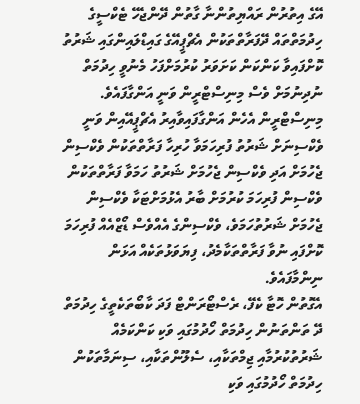އޭގެ އިތުރުން ރައްޔިތުންނާ ގާތުން ދޭންޖެހޭ ޓެކްސީގެ ހިދުމަތްތައް ދޭފަރާތްތަކުން އެޗްޕީއޭގެ ގައިޑްލައިންގައި ޝަރުތު ކޮށްފައިވާ ކަންކަން ކަށަވަރު ކުރުމަށްފަހު މެނުވީ ހިދުމަތް ނުދިނުމަށް ވެސް މިނިސްޓްރީން ވަނީ އަންގާފައެވެ.
މިނިސްޓްރީން އެހެން އަންގާފައިވާއިރު އެޗްޕީއޭއިން ވަނީ ވެކްސިނަށް ޝަރުތު ފުރިހަމަވާ ހުރިހާ ފަރާތްތަކުން ވެކްސިން ޖެހުމަށް އަދި ވެކްސިން ޖެހުމަށް ޝަރުތު ހަމަވާ ފަރާތްތަކުން ވެކްސިން ފުރިހަމަ ކުރުމަށް ބާރު އެޅުމަށްޓަކާ ވެކްސިން ޖެހުމަށް ޝަރުތުހަމަވެ، ވެކްސިންގެ އެއްވެސް ޑޯޒްއެއް ފުރިހަމަ ކޮށްފައި ނުވާ ފަރާތްތަކާމެދު، ފިޔަވަޅުތަކެއް އަޅަން ނިންމާފައެވެ.
އެގޮތުން ހޮޓާ ކެފޭ، ރެސްޓޯރަންޓް ފަދަ ކާބޯތަކެތީގެ ހިދުމަތް ދޭ ތަންތަނުން ހިދުމަތް ހޯދުމުގައި ވަކި ކަންކަމެއް ޝަރުތުކުރުމާއި ޖިމްތަކާއި، ސެލޫންތަކާއި، ސިނަމާތަކުން ހިދުމަތް ހޯދުމުގައި ވަކި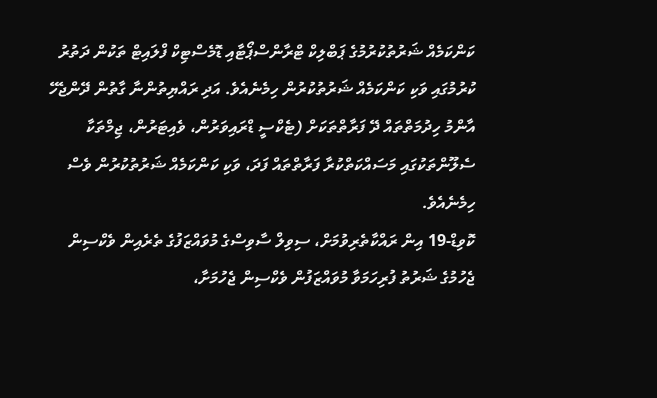ކަންކަމެއް ޝަރުތުކުރުމުގެ ޕަބްލިކް ޓްރާންސްޕޯޓާއި ޑޮމެސްޓިކް ފްލައިޓް ތަކުން ދަތުރު ކުރުމުގައި ވަކި ކަންކަމެއް ޝަރުތުކުރުން ހިމެނެއެވެ. އަދި ރައްޔިތުންނާ ގާތުން ދޭންޖެހޭ އާންމު ހިދުމަތްތައް ދޭ ފަރާތްތަކަށް (ޓެކްސީ ޑްރައިވަރުން، ވެއިޓަރުން، ޖިމްތަކާ ސެލޫންތަކުގައި މަސައްކަތްކުރާ ފަރާތްތައް ފަދަ، ވަކި ކަންކަމެއް ޝަރުތުކުރުން ވެސް ހިމެނެއެވެ.
ކޮވިޑް-19 އިން ރައްކާތެރިވުމަށް، ސިވިލް ސާވިސްގެ މުވައްޒަފުގެ ތެރެއިން ވެކްސިން ޖެހުމުގެ ޝަރުތު ފުރިހަމަވާ މުވައްޒަފުން ވެކްސިން ޖެހުމަށާ،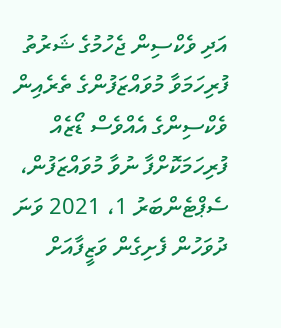އަދި ވެކްސިން ޖެހުމުގެ ޝަރުތު ފުރިހަމަވާ މުވައްޒަފުންގެ ތެރެއިން ވެކްސިންގެ އެއްވެސް ޑޯޒެއް ފުރިހަމަކޮށްފާ ނުވާ މުވައްޒަފުން، ސެޕްޓެންބަރު 1، 2021 ވަނަ ދުވަހުން ފެށިގެން ވަޒީފާއަށް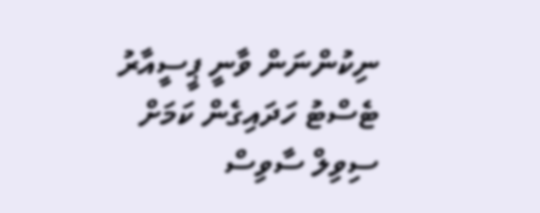ނިކުންނަން ވާނީ ޕީސީއާރު ޓެސްޓު ހަދައިގެން ކަމަށް ސިވިލް ސާވިސް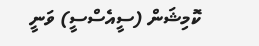ކޮމިޝަން (ސީއެސްސީ) ވަނީ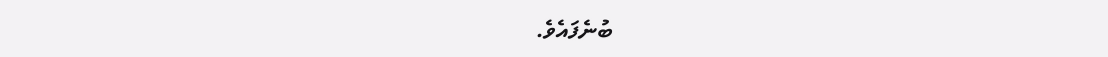ބުނެފައެވެ.